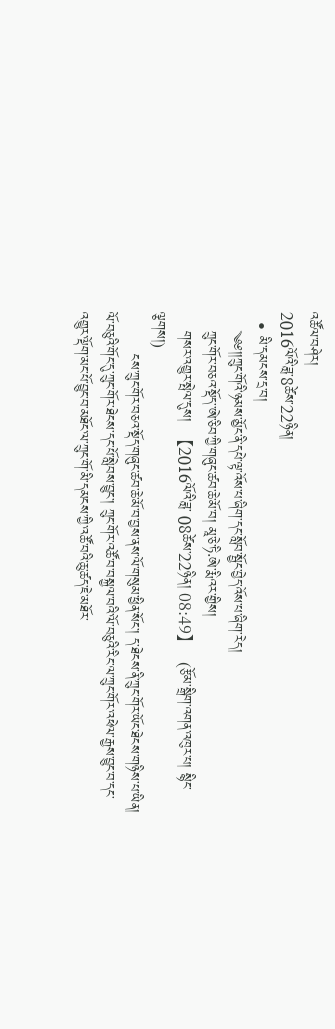འཚོལ་བཤེར།
2016ལོའི་ཟླ་8ཚེས་22ཉིན།
  • མི་དམངས་དྲ་བ།
    ༄༅།།ཀྲུང་གོའི་ཉམས་མྱོང་ནི་དཔེ་ལྟ་འོས་པ་ཞིག་དང་སློབ་སྦྱོང་བྱེད་འོས་པ་ཞིག་རེད།
    ཀྲུང་གོར་བཅའ་སྡོད་་ཨེ་ཅིབ་ཀྱི་གཞུང་ཚབ་ཆེ་མོ་བ། མཱ་ཅེ་ཏི·ཨེ་རྨིའར་གྱིས།
    གསར་འགྱུར་སྤེལ་དུས།  【2016ལོའི་ཟླ་ 08ཚེས་22ཉིན། 08:49】   (རྩོམ་སྒྲིག་འགན་འཁུར་པ། སྙིང་ལྕགས།)
         ངས་ཀྲུང་གོར་བཅའ་སྡོད་གཞུང་ཚབ་ཆེ་མོ་བ་བྱས་ནས་ལོ་གསུམ་ཕྱིན་སོང་། ད་ཐེངས་ནི་ཀྲུང་གོར་ཡོང་ཐེངས་གཉིས་པ་ཡིན། ལོ་བཅུའི་གོང་དུ་ཀྲུང་གོར་ཐེངས་དང་པོ་སླེབས་བྱུང་། ཀྲུང་གོར་འཚོ་བ་བསྐྱལ་བའི་ལོ་བཅུའི་རིང་ལ་ཀྲུང་གོར་འཕེལ་རྒྱས་བྱུང་བ་དང་འགྱུར་ལྡོག་མང་པོ་བྱུང་བ་མཐོང་ལ་ཀྲུང་གོ་མི་དམངས་ཀྱི་འཚོ་བའི་ཆུ་ཚད་ཇེ་མཐོར་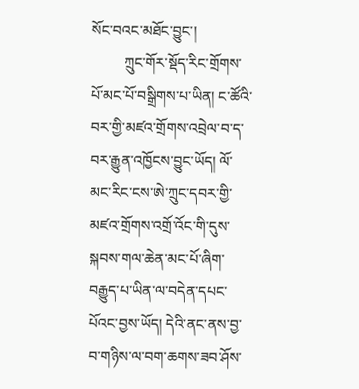སོང་བའང་མཐོང་བྱུང་།
         ཀྲུང་གོར་སྡོད་རིང་གྲོགས་པོ་མང་པོ་བསྒྲིགས་པ་ཡིན། ང་ཚོའི་བར་གྱི་མཛའ་གྲོགས་འབྲེལ་བ་ད་བར་རྒྱུན་འཁྱོངས་བྱུང་ཡོད། ལོ་མང་རིང་ངས་ཨེ་ཀྲུང་དབར་གྱི་མཛའ་གྲོགས་འགྲོ་འོང་གི་དུས་སྐབས་གལ་ཆེན་མང་པོ་ཞིག་བརྒྱུད་པ་ཡིན་ལ་བདེན་དཔང་པོའང་བྱས་ཡོད། དེའི་ནང་ནས་བྱ་བ་གཉིས་ལ་བག་ཆགས་ཟབ་ཤོས་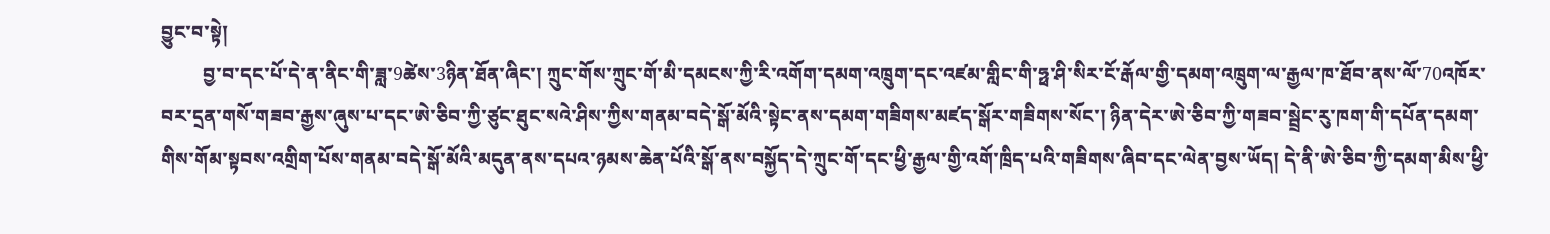བྱུང་བ་སྟེ།
         བྱ་བ་དང་པོ་དེ་ན་ནིང་གི་ཟླ་9ཚེས་3ཉིན་ཐོན་ཞིང་། ཀྲུང་གོས་ཀྲུང་གོ་མི་དམངས་ཀྱི་རི་འགོག་དམག་འཁྲུག་དང་འཛམ་གླིང་གི་ཧྥ་ཤི་སིར་ངོ་རྒོལ་གྱི་དམག་འཁྲུག་ལ་རྒྱལ་ཁ་ཐོབ་ནས་ལོ་70འཁོར་བར་དྲན་གསོ་གཟབ་རྒྱས་ཞུས་པ་དང་ཨེ་ཅིབ་ཀྱི་ཙུང་ཐུང་སའེ་ཤིས་ཀྱིས་གནམ་བདེ་སྒོ་མོའི་སྟེང་ནས་དམག་གཟིགས་མཛད་སྒོར་གཟིགས་སོང་། ཉིན་དེར་ཨེ་ཅིབ་ཀྱི་གཟབ་སྦྲེང་རུ་ཁག་གི་དཔོན་དམག་གིས་གོམ་སྟབས་འགྲིག་པོས་གནམ་བདེ་སྒོ་མོའི་མདུན་ནས་དཔའ་ཉམས་ཆེན་པོའི་སྒོ་ནས་བསྐྱོད་དེ་ཀྲུང་གོ་དང་ཕྱི་རྒྱལ་གྱི་འགོ་ཁྲིད་པའི་གཟིགས་ཞིབ་དང་ལེན་བྱས་ཡོད། དེ་ནི་ཨེ་ཅིབ་ཀྱི་དམག་མིས་ཕྱི་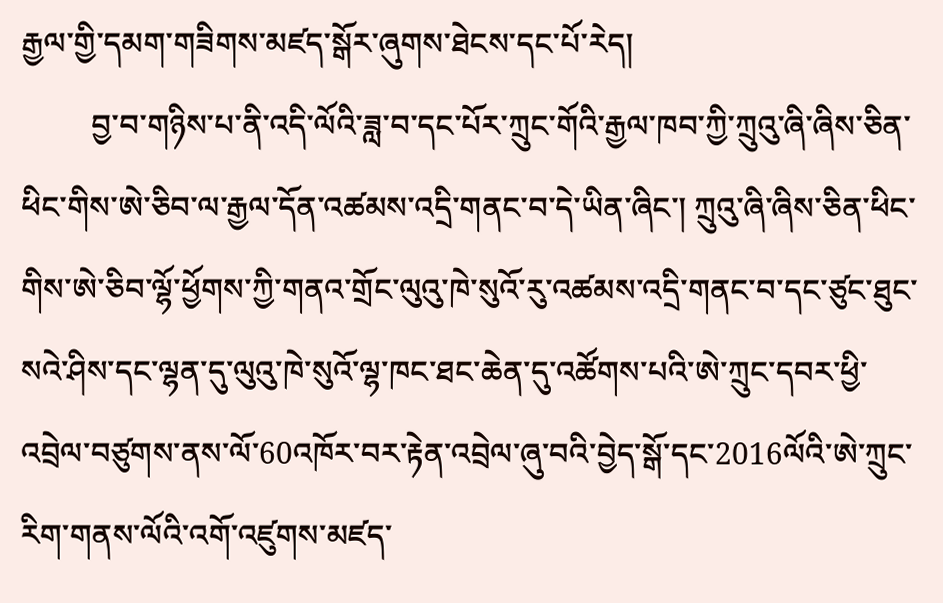རྒྱལ་གྱི་དམག་གཟིགས་མཛད་སྒོར་ཞུགས་ཐེངས་དང་པོ་རེད།
         བྱ་བ་གཉིས་པ་ནི་འདི་ལོའི་ཟླ་བ་དང་པོར་ཀྲུང་གོའི་རྒྱལ་ཁབ་ཀྱི་ཀྲུའུ་ཞི་ཞིས་ཅིན་ཕིང་གིས་ཨེ་ཅིབ་ལ་རྒྱལ་དོན་འཚམས་འདྲི་གནང་བ་དེ་ཡིན་ཞིང་། ཀྲུའུ་ཞི་ཞིས་ཅིན་ཕིང་གིས་ཨེ་ཅིབ་ལྷོ་ཕྱོགས་ཀྱི་གནའ་གྲོང་ལུའུ་ཁེ་སུའོ་རུ་འཚམས་འདྲི་གནང་བ་དང་ཙུང་ཐུང་སའེ་ཤིས་དང་ལྷན་དུ་ལུའུ་ཁེ་སུའོ་ལྷ་ཁང་ཐང་ཆེན་དུ་འཚོགས་པའི་ཨེ་ཀྲུང་དབར་ཕྱི་འབྲེལ་བཙུགས་ནས་ལོ་60འཁོར་བར་རྟེན་འབྲེལ་ཞུ་བའི་བྱེད་སྒོ་དང་2016ལོའི་ཨེ་ཀྲུང་རིག་གནས་ལོའི་འགོ་འཛུགས་མཛད་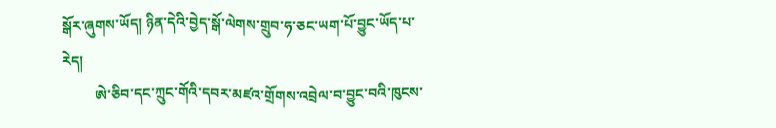སྒོར་ཞུགས་ཡོད། ཉིན་དེའི་བྱེད་སྒོ་ལེགས་གྲུབ་ཧ་ཅང་ཡག་པོ་བྱུང་ཡོད་པ་རེད།
         ཨེ་ཅིབ་དང་ཀྲུང་གོའི་དབར་མཛའ་གྲོགས་འབྲེལ་བ་བྱུང་བའི་ཁུངས་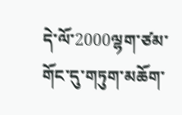དེ་ལོ་2000ལྷག་ཙམ་གོང་དུ་གཏུག་མཆོག་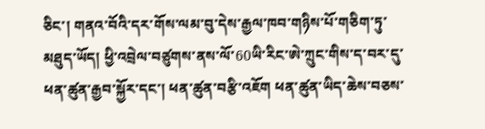ཅིང་། གནའ་བོའི་དར་གོས་ལམ་བུ་དེས་རྒྱལ་ཁབ་གཉིས་པོ་གཅིག་ཏུ་མཐུད་ཡོད། ཕྱི་འབྲེལ་བཙུགས་ནས་ལོ་60ཡི་རིང་ཨེ་ཀྲུང་གིས་ད་བར་དུ་ཕན་ཚུན་རྒྱབ་སྐྱོར་དང་། ཕན་ཚུན་བརྩི་འཇོག ཕན་ཚུན་ཡིད་ཆེས་བཅས་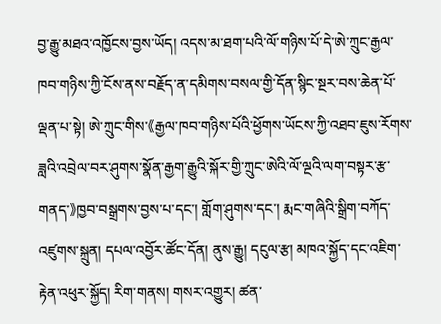བྱ་རྒྱུ་མཐའ་འཁྱོངས་བྱས་ཡོད། འདས་མ་ཐག་པའི་ལོ་གཉིས་པོ་དེ་ཨེ་ཀྲུང་རྒྱལ་ཁབ་གཉིས་ཀྱི་ངོས་ནས་བརྗོད་ན་དམིགས་བསལ་གྱི་དོན་སྙིང་སྔར་བས་ཆེན་པོ་ལྡན་པ་སྟེ། ཨེ་ཀྲུང་གིས་《རྒྱལ་ཁབ་གཉིས་པོའི་ཕྱོགས་ཡོངས་ཀྱི་འཐབ་ཇུས་རོགས་ཟླའི་འབྲེལ་བར་ཤུགས་སྣོན་རྒྱག་རྒྱུའི་སྐོར་གྱི་ཀྲུང་ཨེའི་ལོ་ལྔའི་ལག་བསྟར་རྩ་གནད་》ཁྱབ་བསྒྲགས་བྱས་པ་དང་། གློག་ཤུགས་དང་། རྨང་གཞིའི་སྒྲིག་བཀོད་འཛུགས་སྐྲུན། དཔལ་འབྱོར་ཚོང་དོན། ནུས་རྒྱུ། དངུལ་རྩ། མཁའ་སྐྱོད་དང་འཇིག་རྟེན་འཕུར་སྐྱོད། རིག་གནས། གསར་འགྱུར། ཚན་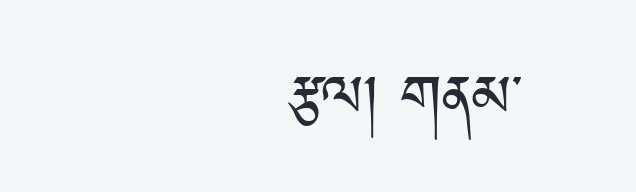རྩལ། གནམ་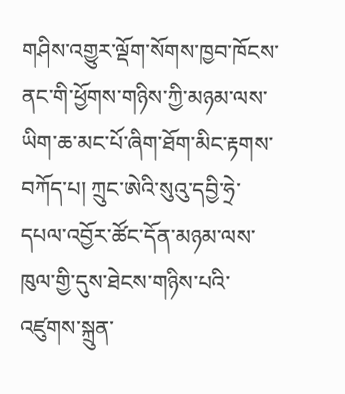གཤིས་འགྱུར་ལྡོག་སོགས་ཁྱབ་ཁོངས་ནང་གི་ཕྱོགས་གཉིས་ཀྱི་མཉམ་ལས་ཡིག་ཆ་མང་པོ་ཞིག་ཐོག་མིང་རྟགས་བཀོད་པ། ཀྲུང་ཨེའི་སུའུ་དབྱི་ཧྲེ་དཔལ་འབྱོར་ཚོང་དོན་མཉམ་ལས་ཁུལ་གྱི་དུས་ཐེངས་གཉིས་པའི་འཛུགས་སྐྲུན་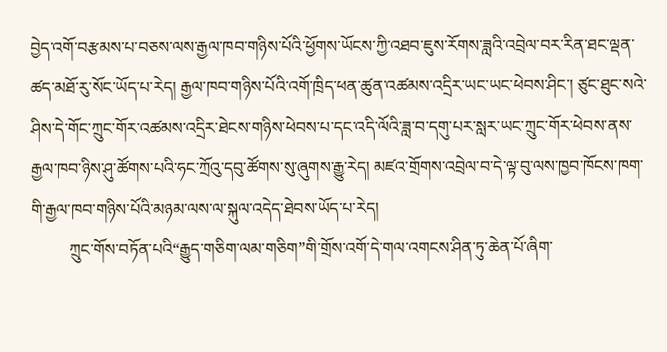བྱེད་འགོ་བརྩམས་པ་བཅས་ལས་རྒྱལ་ཁབ་གཉིས་པོའི་ཕྱོགས་ཡོངས་ཀྱི་འཐབ་ཇུས་རོགས་ཟླའི་འབྲེལ་བར་རིན་ཐང་ལྡན་ཚད་མཐོ་རུ་སོང་ཡོད་པ་རེད། རྒྱལ་ཁབ་གཉིས་པོའི་འགོ་ཁྲིད་ཕན་ཚུན་འཚམས་འདྲིར་ཡང་ཡང་ཕེབས་ཤིང་། ཙུང་ཐུང་སའེ་ཤིས་དེ་གོང་ཀྲུང་གོར་འཚམས་འདྲིར་ཐེངས་གཉིས་ཕེབས་པ་དང་འདི་ལོའི་ཟླ་བ་དགུ་པར་སླར་ཡང་ཀྲུང་གོར་ཕེབས་ནས་རྒྱལ་ཁབ་ཉིས་ཤུ་ཚོགས་པའི་ཧང་ཀྲོའུ་དབུ་ཚོགས་སུ་ཞུགས་རྒྱུ་རེད། མཛའ་གྲོགས་འབྲེལ་བ་དེ་ལྟ་བུ་ལས་ཁྱབ་ཁོངས་ཁག་གི་རྒྱལ་ཁབ་གཉིས་པོའི་མཉམ་ལས་ལ་སྐུལ་འདེད་ཐེབས་ཡོད་པ་རེད།
         ཀྲུང་གོས་བཏོན་པའི“རྒྱུད་གཅིག་ལམ་གཅིག”གི་གྲོས་འགོ་དེ་གལ་འགངས་ཤིན་ཏུ་ཆེན་པོ་ཞིག་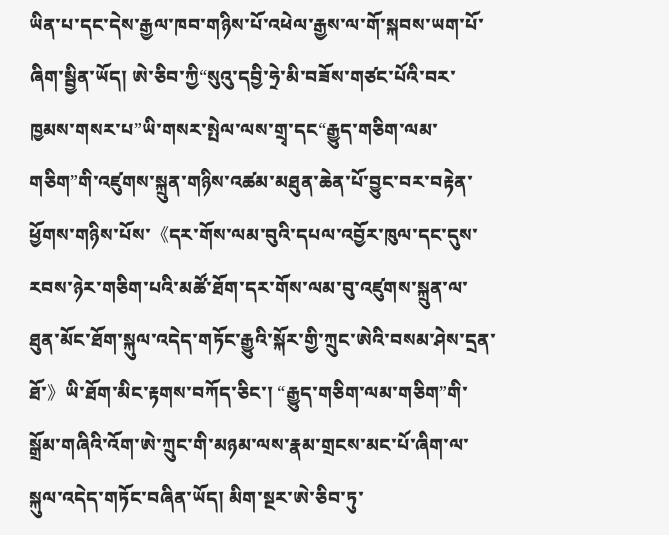ཡིན་པ་དང་དེས་རྒྱལ་ཁབ་གཉིས་པོ་འཕེལ་རྒྱས་ལ་གོ་སྐབས་ཡག་པོ་ཞིག་སྦྱིན་ཡོད། ཨེ་ཅིབ་ཀྱི“སུའུ་དབྱི་ཧྲེ་མི་བཟོས་གཙང་པོའི་བར་ཁྱམས་གསར་པ”ཡི་གསར་སྤེལ་ལས་གྲྭ་དང“རྒྱུད་གཅིག་ལམ་གཅིག”གི་འཛུགས་སྐྲུན་གཉིས་འཚམ་མཐུན་ཆེན་པོ་བྱུང་བར་བརྟེན་ཕྱོགས་གཉིས་པོས་《དར་གོས་ལམ་བུའི་དཔལ་འབྱོར་ཁུལ་དང་དུས་རབས་ཉེར་གཅིག་པའི་མཚོ་ཐོག་དར་གོས་ལམ་བུ་འཛུགས་སྐྲུན་ལ་ཐུན་མོང་ཐོག་སྐུལ་འདེད་གཏོང་རྒྱུའི་སྐོར་གྱི་ཀྲུང་ཨེའི་བསམ་ཤེས་དྲན་ཐོ་》ཡི་ཐོག་མིང་རྟགས་བཀོད་ཅིང་། “རྒྱུད་གཅིག་ལམ་གཅིག”གི་སྒྲོམ་གཞིའི་འོག་ཨེ་ཀྲུང་གི་མཉམ་ལས་རྣམ་གྲངས་མང་པོ་ཞིག་ལ་སྐུལ་འདེད་གཏོང་བཞིན་ཡོད། མིག་སྔར་ཨེ་ཅིབ་ཏུ་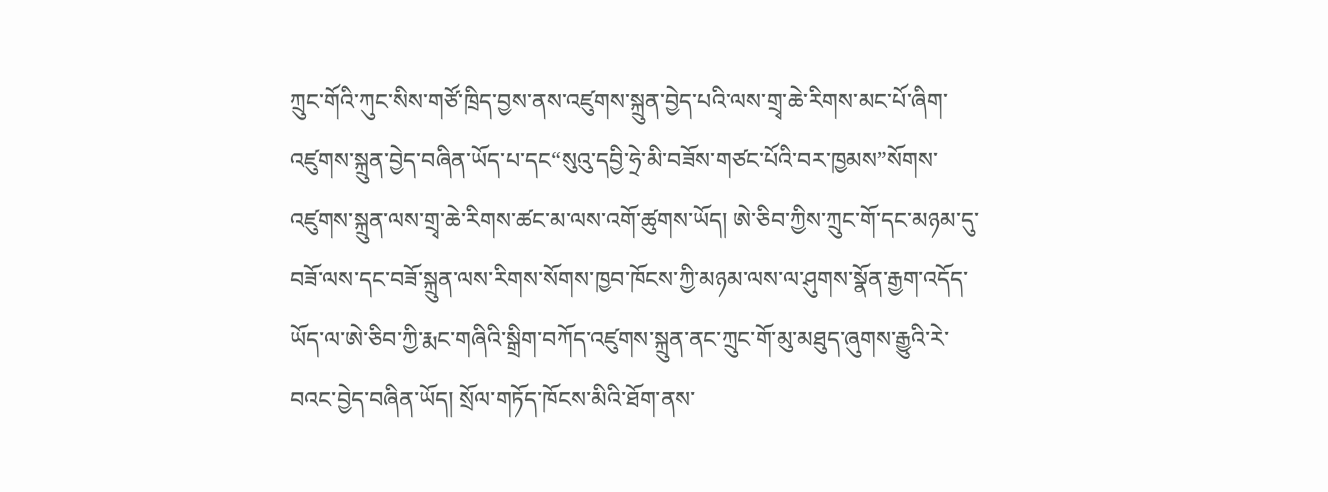ཀྲུང་གོའི་ཀུང་སིས་གཙོ་ཁྲིད་བྱས་ནས་འཛུགས་སྐྲུན་བྱེད་པའི་ལས་གྲྭ་ཆེ་རིགས་མང་པོ་ཞིག་འཛུགས་སྐྲུན་བྱེད་བཞིན་ཡོད་པ་དང“སུའུ་དབྱི་ཧྲེ་མི་བཟོས་གཙང་པོའི་བར་ཁྱམས”སོགས་འཛུགས་སྐྲུན་ལས་གྲྭ་ཆེ་རིགས་ཚང་མ་ལས་འགོ་ཚུགས་ཡོད། ཨེ་ཅིབ་ཀྱིས་ཀྲུང་གོ་དང་མཉམ་དུ་བཟོ་ལས་དང་བཟོ་སྐྲུན་ལས་རིགས་སོགས་ཁྱབ་ཁོངས་ཀྱི་མཉམ་ལས་ལ་ཤུགས་སྣོན་རྒྱག་འདོད་ཡོད་ལ་ཨེ་ཅིབ་ཀྱི་རྨང་གཞིའི་སྒྲིག་བཀོད་འཛུགས་སྐྲུན་ནང་ཀྲུང་གོ་མུ་མཐུད་ཞུགས་རྒྱུའི་རེ་བའང་བྱེད་བཞིན་ཡོད། སྲོལ་གཏོད་ཁོངས་མིའི་ཐོག་ནས་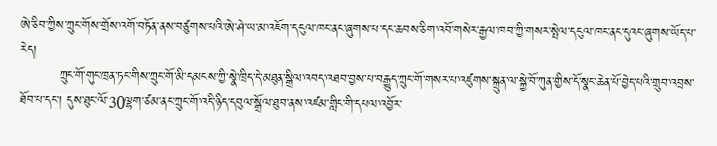ཨེ་ཅིབ་ཀྱིས་ཀྲུང་གོས་གྲོས་འགོ་བཏོན་ནས་བཙུགས་པའི་ཨེ་ཤེ་ཡ་མ་འཇོག་དངུལ་ཁང་ནང་ཞུགས་པ་དང་ཆབས་ཅིག་འབོ་གསེར་རྒྱལ་ཁབ་ཀྱི་གསར་སྤེལ་དངུལ་ཁང་ནང་དུའང་ཞུགས་ཡོད་པ་རེད།
         ཀྲུང་གོ་གུང་ཁྲན་ཏང་གིས་ཀྲུང་གོ་མི་དམངས་ཀྱི་སྣེ་ཁྲིད་དེ་མཐུན་སྒྲིལ་འབད་འཐབ་བྱས་པ་བརྒྱུད་ཀྲུང་གོ་གསར་པ་འཛུགས་སྐྲུན་ལ་སྐྱེ་བོ་ཀུན་གྱིས་དོ་སྣང་ཆེན་པོ་བྱེད་པའི་གྲུབ་འབྲས་ཐོབ་པ་དང་། དུས་ཐུང་ལོ་30ལྷག་ཙམ་ནང་ཀྲུང་གོ་འདི་ཉིད་དབུལ་སྒྲོལ་ཐུབ་ནས་འཛམ་གླིང་གི་དཔལ་འབྱོར་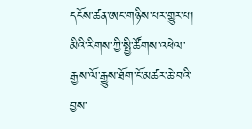དངོས་ཚན་ཨང་གཉིས་པར་གྱུར་པ། མིའི་རིགས་ཀྱི་སྤྱི་ཚོགས་འཕེལ་རྒྱས་ལོ་རྒྱུས་ཐོག་ངོ་མཚར་ཆེ་བའི་བྱས་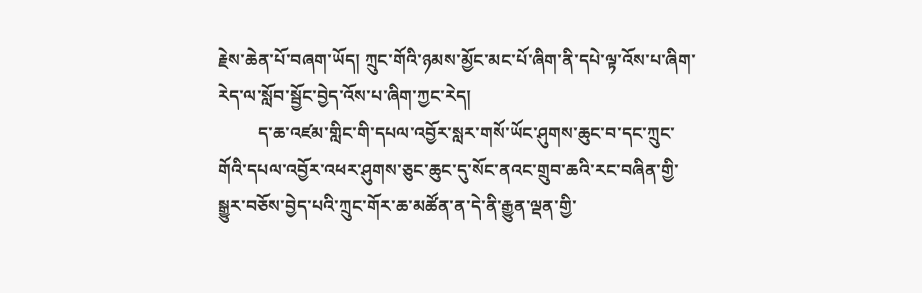རྗེས་ཆེན་པོ་བཞག་ཡོད། ཀྲུང་གོའི་ཉམས་མྱོང་མང་པོ་ཞིག་ནི་དཔེ་ལྟ་འོས་པ་ཞིག་རེད་ལ་སློབ་སྦྱོང་བྱེད་འོས་པ་ཞིག་ཀྱང་རེད།
         ད་ཆ་འཛམ་གླིང་གི་དཔལ་འབྱོར་སླར་གསོ་ཡོང་ཤུགས་ཆུང་བ་དང་ཀྲུང་གོའི་དཔལ་འབྱོར་འཕར་ཤུགས་ཅུང་ཆུང་དུ་སོང་ནའང་གྲུབ་ཆའི་རང་བཞིན་གྱི་སྒྱུར་བཅོས་བྱེད་པའི་ཀྲུང་གོར་ཆ་མཚོན་ན་དེ་ནི་རྒྱུན་ལྡན་གྱི་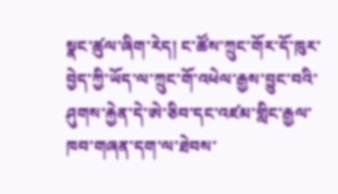སྣང་ཚུལ་ཞིག་རེད། ང་ཚོས་ཀྲུང་གོར་དོ་ཁུར་བྱེད་ཀྱི་ཡོད་ལ་ཀྲུང་གོ་འཕེལ་རྒྱས་བྱུང་བའི་ཤུགས་རྐྱེན་དེ་ཨེ་ཅིབ་དང་འཛམ་གླིང་རྒྱལ་ཁབ་གཞན་དག་ལ་ཐེབས་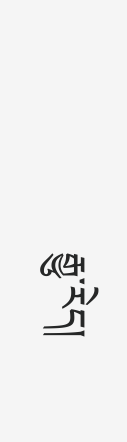རྒྱུ་རེད།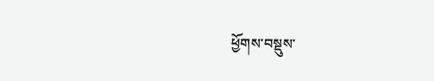ཕྱོགས་བསྡུས་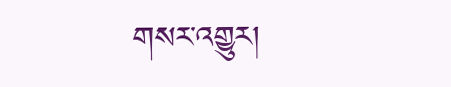གསར་འགྱུར།